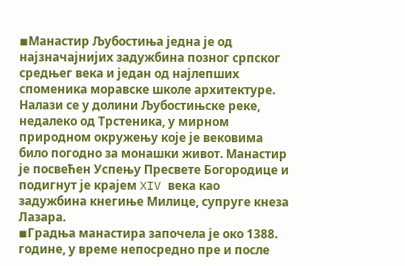◾Манастир Љубостиња једна је од најзначајнијих задужбина позног српског средњег века и један од најлепших споменика моравске школе архитектуре. Налази се у долини Љубостињске реке, недалеко од Трстеника, у мирном природном окружењу које је вековима било погодно за монашки живот. Манастир је посвећен Успењу Пресвете Богородице и подигнут је крајем XIV века као задужбина кнегиње Милице, супруге кнеза Лазара.
◾Градња манастира започела је око 1388. године, у време непосредно пре и после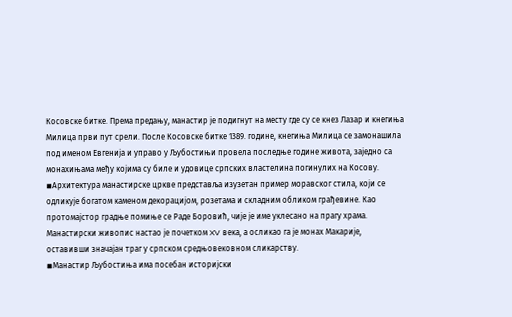Косовске битке. Према предању, манастир је подигнут на месту где су се кнез Лазар и кнегиња Милица први пут срели. После Косовске битке 1389. године, кнегиња Милица се замонашила под именом Евгенија и управо у Љубостињи провела последње године живота, заједно са монахињама међу којима су биле и удовице српских властелина погинулих на Косову.
◾Архитектура манастирске цркве представља изузетан пример моравског стила, који се одликује богатом каменом декорацијом, розетама и складним обликом грађевине. Као протомајстор градње помиње се Раде Боровић, чије је име уклесано на прагу храма. Манастирски живопис настао је почетком XV века, а осликао га је монах Макарије, оставивши значајан траг у српском средњовековном сликарству.
◾Манастир Љубостиња има посебан историјски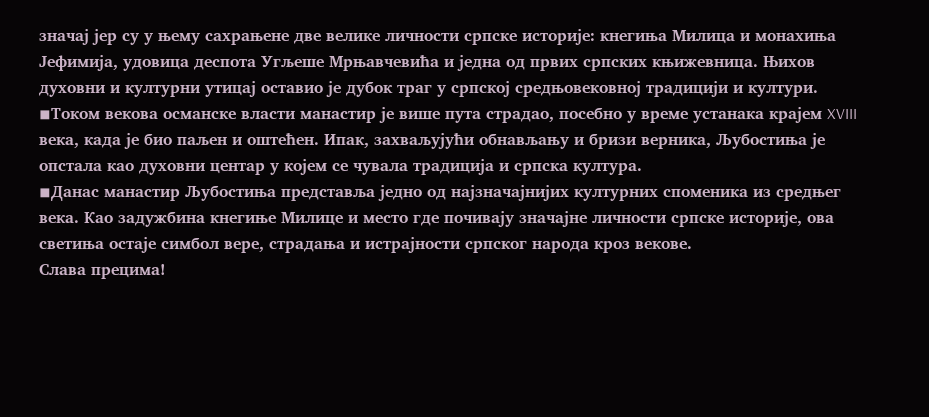значај јер су у њему сахрањене две велике личности српске историје: кнегиња Милица и монахиња Јефимија, удовица деспота Угљеше Мрњавчевића и једна од првих српских књижевница. Њихов духовни и културни утицај оставио је дубок траг у српској средњовековној традицији и култури.
◾Током векова османске власти манастир је више пута страдао, посебно у време устанака крајем XVIII века, када је био паљен и оштећен. Ипак, захваљујући обнављању и бризи верника, Љубостиња је опстала као духовни центар у којем се чувала традиција и српска култура.
◾Данас манастир Љубостиња представља једно од најзначајнијих културних споменика из средњег века. Као задужбина кнегиње Милице и место где почивају значајне личности српске историје, ова светиња остаје симбол вере, страдања и истрајности српског народа кроз векове.
Слава прецима!